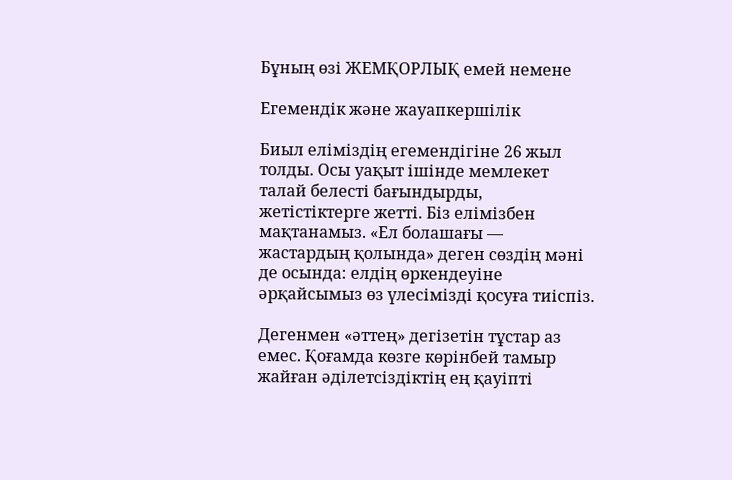Бұның өзі ЖЕМҚОРЛЫҚ емей немене

Егемендік және жауапкершілік

Биыл еліміздің егемендігіне 26 жыл толды. Осы уақыт ішінде мемлекет талай белесті бағындырды, жетістіктерге жетті. Біз елімізбен мақтанамыз. «Ел болашағы — жастардың қолында» деген сөздің мәні де осында: елдің өркендеуіне әрқайсымыз өз үлесімізді қосуға тиіспіз.

Дегенмен «әттең» дегізетін тұстар аз емес. Қоғамда көзге көрінбей тамыр жайған әділетсіздіктің ең қауіпті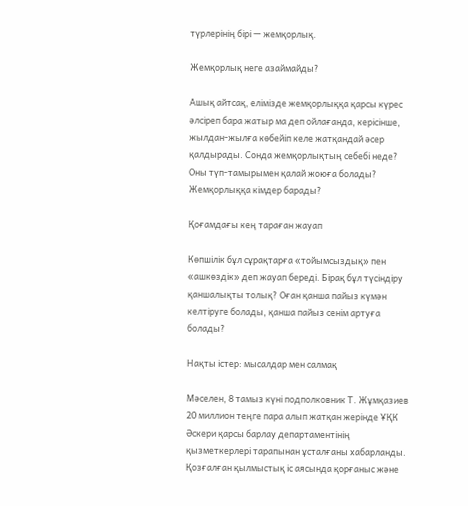түрлерінің бірі — жемқорлық.

Жемқорлық неге азаймайды?

Ашық айтсақ, елімізде жемқорлыққа қарсы күрес әлсіреп бара жатыр ма деп ойлағанда, керісінше, жылдан-жылға көбейіп келе жатқандай әсер қалдырады. Сонда жемқорлықтың себебі неде? Оны түп-тамырымен қалай жоюға болады? Жемқорлыққа кімдер барады?

Қоғамдағы кең тараған жауап

Көпшілік бұл сұрақтарға «тойымсыздық» пен «ашкөздік» деп жауап береді. Бірақ бұл түсіндіру қаншалықты толық? Оған қанша пайыз күмән келтіруге болады, қанша пайыз сенім артуға болады?

Нақты істер: мысалдар мен салмақ

Мәселен, 8 тамыз күні подполковник Т. Жұмқазиев 20 миллион теңге пара алып жатқан жерінде ҰҚК Әскери қарсы барлау департаментінің қызметкерлері тарапынан ұсталғаны хабарланды. Қозғалған қылмыстық іс аясында қорғаныс және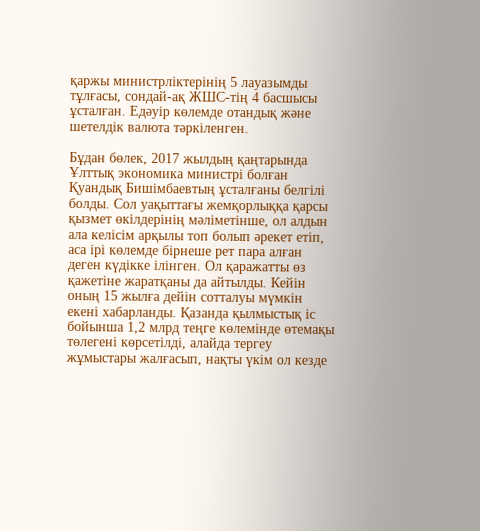қаржы министрліктерінің 5 лауазымды тұлғасы, сондай-ақ ЖШС-тің 4 басшысы ұсталған. Едәуір көлемде отандық және шетелдік валюта тәркіленген.

Бұдан бөлек, 2017 жылдың қаңтарында Ұлттық экономика министрі болған Қуандық Бишімбаевтың ұсталғаны белгілі болды. Сол уақыттағы жемқорлыққа қарсы қызмет өкілдерінің мәліметінше, ол алдын ала келісім арқылы топ болып әрекет етіп, аса ірі көлемде бірнеше рет пара алған деген күдікке ілінген. Ол қаражатты өз қажетіне жаратқаны да айтылды. Кейін оның 15 жылға дейін сотталуы мүмкін екені хабарланды. Қазанда қылмыстық іс бойынша 1,2 млрд теңге көлемінде өтемақы төлегені көрсетілді, алайда тергеу жұмыстары жалғасып, нақты үкім ол кезде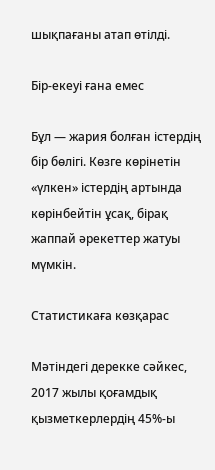шықпағаны атап өтілді.

Бір-екеуі ғана емес

Бұл — жария болған істердің бір бөлігі. Көзге көрінетін «үлкен» істердің артында көрінбейтін ұсақ, бірақ жаппай әрекеттер жатуы мүмкін.

Статистикаға көзқарас

Мәтіндегі дерекке сәйкес, 2017 жылы қоғамдық қызметкерлердің 45%-ы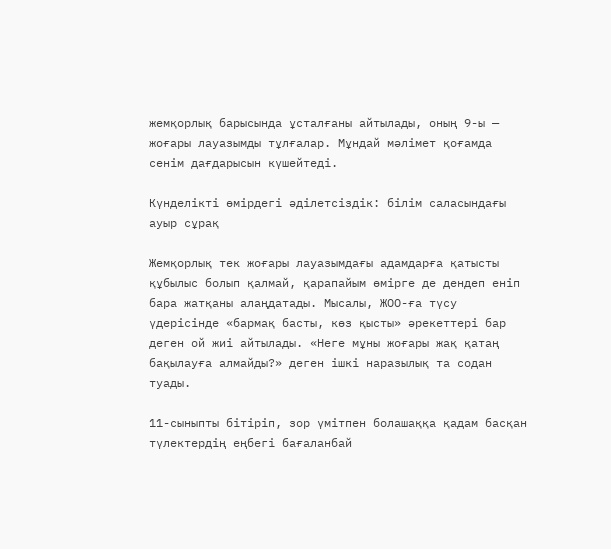жемқорлық барысында ұсталғаны айтылады, оның 9-ы — жоғары лауазымды тұлғалар. Мұндай мәлімет қоғамда сенім дағдарысын күшейтеді.

Күнделікті өмірдегі әділетсіздік: білім саласындағы ауыр сұрақ

Жемқорлық тек жоғары лауазымдағы адамдарға қатысты құбылыс болып қалмай, қарапайым өмірге де дендеп еніп бара жатқаны алаңдатады. Мысалы, ЖОО-ға түсу үдерісінде «бармақ басты, көз қысты» әрекеттері бар деген ой жиі айтылады. «Неге мұны жоғары жақ қатаң бақылауға алмайды?» деген ішкі наразылық та содан туады.

11-сыныпты бітіріп, зор үмітпен болашаққа қадам басқан түлектердің еңбегі бағаланбай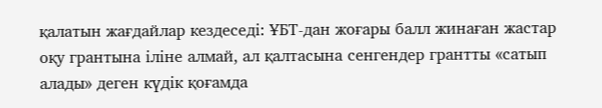қалатын жағдайлар кездеседі: ҰБТ-дан жоғары балл жинаған жастар оқу грантына іліне алмай, ал қалтасына сенгендер грантты «сатып алады» деген күдік қоғамда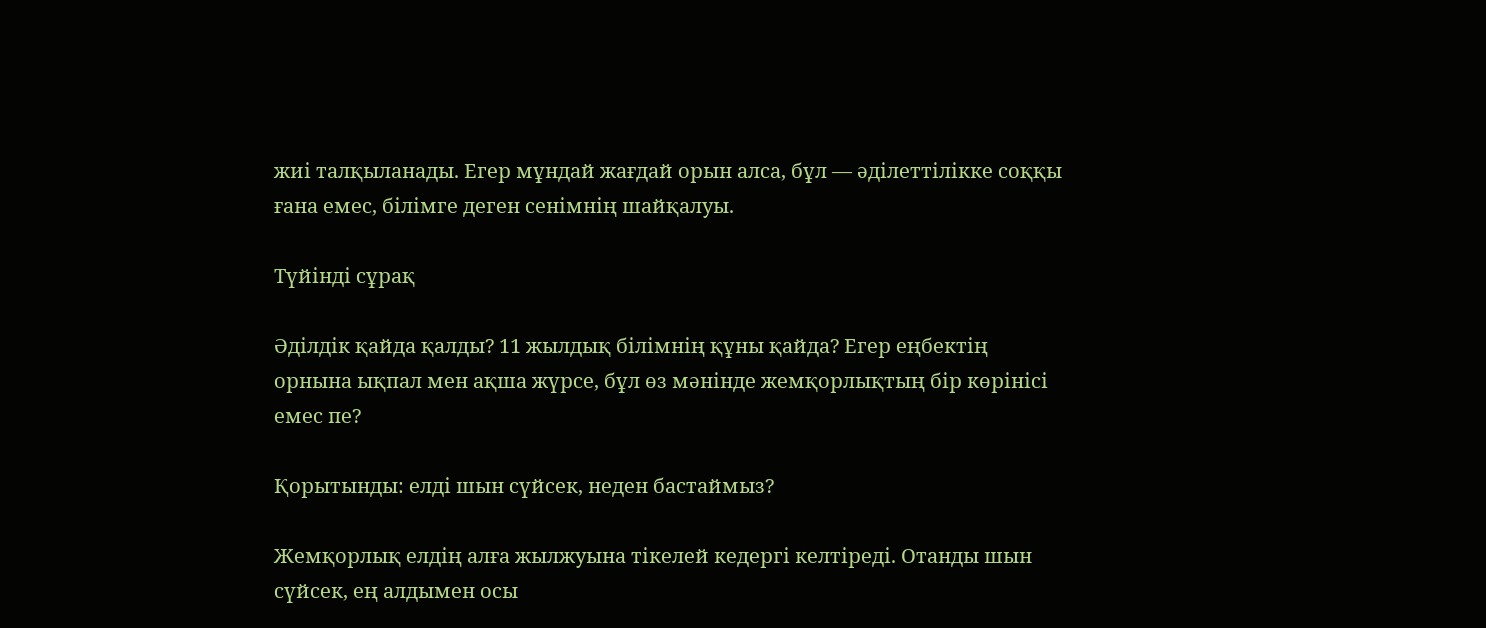жиі талқыланады. Егер мұндай жағдай орын алса, бұл — әділеттілікке соққы ғана емес, білімге деген сенімнің шайқалуы.

Түйінді сұрақ

Әділдік қайда қалды? 11 жылдық білімнің құны қайда? Егер еңбектің орнына ықпал мен ақша жүрсе, бұл өз мәнінде жемқорлықтың бір көрінісі емес пе?

Қорытынды: елді шын сүйсек, неден бастаймыз?

Жемқорлық елдің алға жылжуына тікелей кедергі келтіреді. Отанды шын сүйсек, ең алдымен осы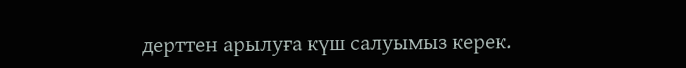дерттен арылуға күш салуымыз керек.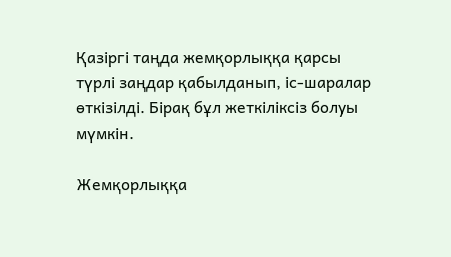Қазіргі таңда жемқорлыққа қарсы түрлі заңдар қабылданып, іс-шаралар өткізілді. Бірақ бұл жеткіліксіз болуы мүмкін.

Жемқорлыққа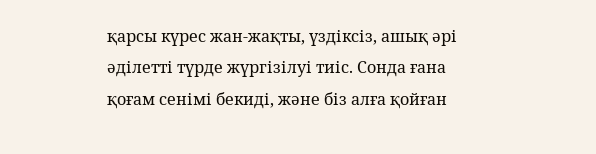қарсы күрес жан-жақты, үздіксіз, ашық әрі әділетті түрде жүргізілуі тиіс. Сонда ғана қоғам сенімі бекиді, және біз алға қойған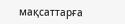мақсаттарға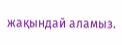жақындай аламыз.